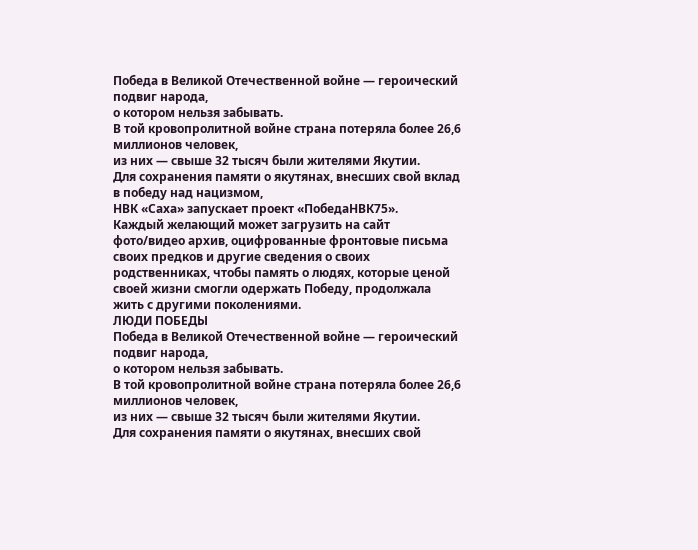Победа в Великой Отечественной войне — героический подвиг народа,
о котором нельзя забывать.
В той кровопролитной войне страна потеряла более 26,6 миллионов человек,
из них — свыше 32 тысяч были жителями Якутии.
Для сохранения памяти о якутянах, внесших свой вклад в победу над нацизмом,
НВК «Саха» запускает проект «ПобедаНВК75».
Каждый желающий может загрузить на сайт фото/видео архив, оцифрованные фронтовые письма своих предков и другие сведения о своих родственниках, чтобы память о людях, которые ценой своей жизни смогли одержать Победу, продолжала жить с другими поколениями.
ЛЮДИ ПОБЕДЫ
Победа в Великой Отечественной войне — героический подвиг народа,
о котором нельзя забывать.
В той кровопролитной войне страна потеряла более 26,6 миллионов человек,
из них — свыше 32 тысяч были жителями Якутии.
Для сохранения памяти о якутянах, внесших свой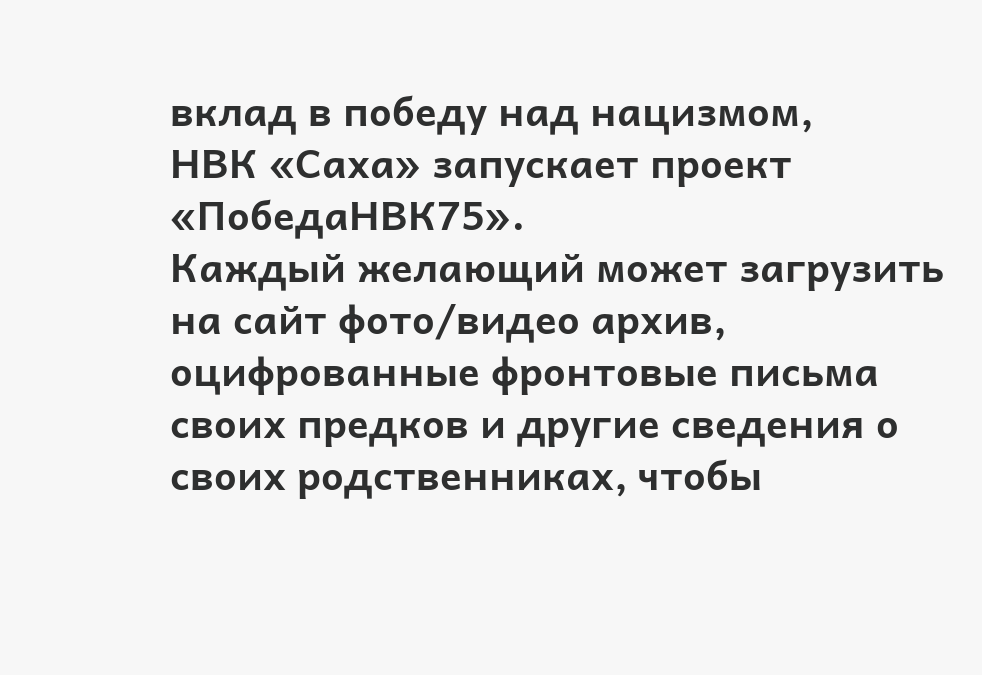вклад в победу над нацизмом,
НВК «Саха» запускает проект «ПобедаНВК75».
Каждый желающий может загрузить на сайт фото/видео архив, оцифрованные фронтовые письма своих предков и другие сведения о своих родственниках, чтобы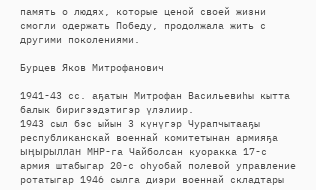память о людях, которые ценой своей жизни смогли одержать Победу, продолжала жить с другими поколениями.

Бурцев Яков Митрофанович

1941-43 сс. аҕатын Митрофан Васильевиһы кытта балык биригээдэтигэр үлэлиир.
1943 сыл бэс ыйын 3 күнүгэр Чурапчытааҕы республиканскай военнай комитетынан армияҕа ыӊырыллан МНР-га Чайболсан куоракка 17-с армия штабыгар 20-с оһуобай полевой управление ротатыгар 1946 сылга диэри военнай складтары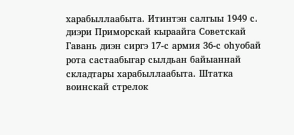харабыллаабыта. Итинтэн салгыы 1949 с. диэри Приморскай кыраайга Советскай Гавань диэн сиргэ 17-с армия 36-с оһуобай рота састаабыгар сылдьан байыаннай складтары харабыллаабыта. Штатка воинскай стрелок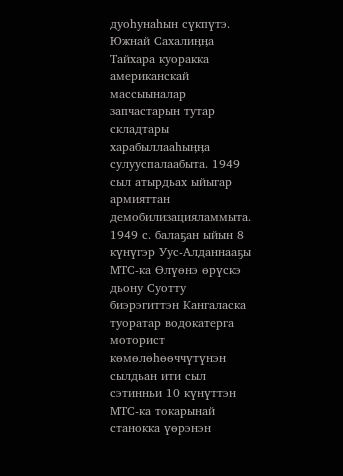дуоһунаһын сүкпүтэ. Южнай Сахалиӊӊа Тайхара куоракка американскай массыыналар запчастарын тутар складтары харабыллааһыӊӊа сулууспалаабыта. 1949 сыл атырдьах ыйыгар армияттан демобилизацияламмыта.
1949 с. балаҕан ыйын 8 күнүгэр Уус-Алданнааҕы МТС-ка Ɵлүөнэ өрүскэ дьону Суотту биэрэгиттэн Кангаласка туоратар водокатерга моторист көмөлөһөөччүтүнэн сылдьан ити сыл сэтинньи 10 күнүттэн МТС-ка токарынай станокка үөрэнэн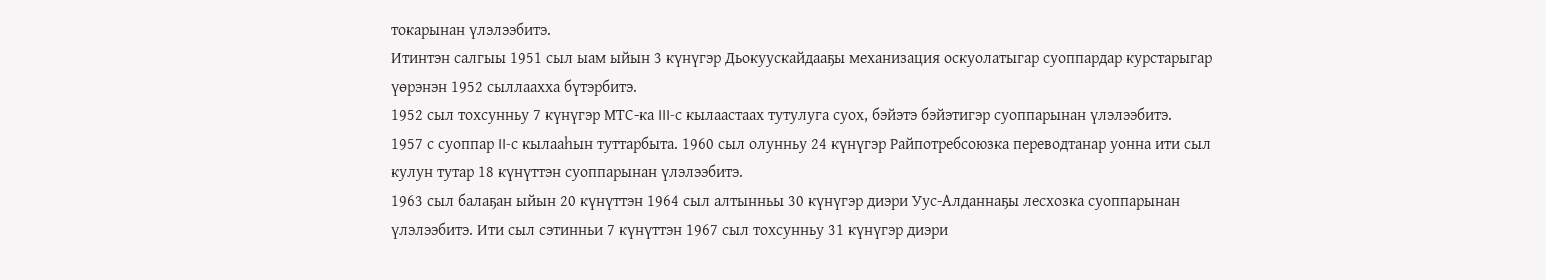токарынан үлэлээбитэ.
Итинтэн салгыы 1951 сыл ыам ыйын 3 күнүгэр Дьокуускайдааҕы механизация оскуолатыгар суоппардар курстарыгар үөрэнэн 1952 сыллаахха бүтэрбитэ.
1952 сыл тохсунньу 7 күнүгэр МТС-ка III-с кылаастаах тутулуга суох, бэйэтэ бэйэтигэр суоппарынан үлэлээбитэ.
1957 с суоппар II-с кылааһын туттарбыта. 1960 сыл олунньу 24 күнүгэр Райпотребсоюзка переводтанар уонна ити сыл кулун тутар 18 күнүттэн суоппарынан үлэлээбитэ.
1963 сыл балаҕан ыйын 20 күнүттэн 1964 сыл алтынньы 30 күнүгэр диэри Уус-Алданнаҕы лесхозка суоппарынан үлэлээбитэ. Ити сыл сэтинньи 7 күнүттэн 1967 сыл тохсунньу 31 күнүгэр диэри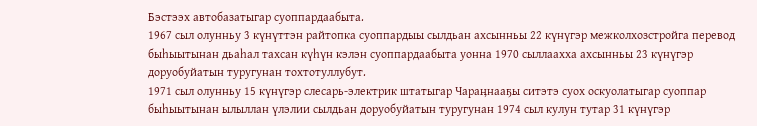Бэстээх автобазатыгар суоппардаабыта.
1967 сыл олунньу 3 күнүттэн райтопка суоппардыы сылдьан ахсынньы 22 күнүгэр межколхозстройга перевод быһыытынан дьаһал тахсан күһүн кэлэн суоппардаабыта уонна 1970 сыллаахха ахсынньы 23 күнүгэр доруобуйатын туругунан тохтотуллубут.
1971 сыл олунньу 15 күнүгэр слесарь-электрик штатыгар Чараӊнааҕы ситэтэ суох оскуолатыгар суоппар быһыытынан ылыллан үлэлии сылдьан доруобуйатын туругунан 1974 сыл кулун тутар 31 күнүгэр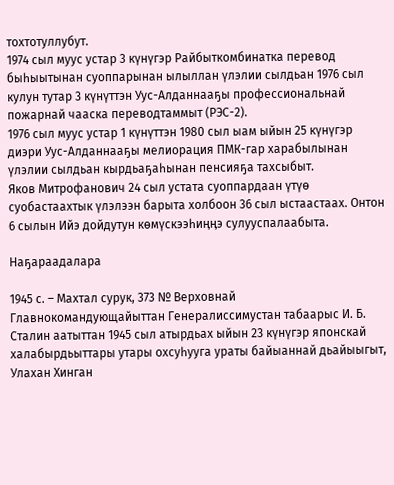тохтотуллубут.
1974 сыл муус устар 3 күнүгэр Райбыткомбинатка перевод быһыытынан суоппарынан ылыллан үлэлии сылдьан 1976 сыл кулун тутар 3 күнүттэн Уус-Алданнааҕы профессиональнай пожарнай чааска переводтаммыт (РЭС-2).
1976 сыл муус устар 1 күнүттэн 1980 сыл ыам ыйын 25 күнүгэр диэри Уус-Алданнааҕы мелиорация ПМК-гар харабылынан үлэлии сылдьан кырдьаҕаһынан пенсияҕа тахсыбыт.
Яков Митрофанович 24 сыл устата суоппардаан үтүө суобастаахтык үлэлээн барыта холбоон 36 сыл ыстаастаах. Онтон 6 сылын Ийэ дойдутун көмүскээһиӊӊэ сулууспалаабыта.

Наҕараадалара

1945 с. – Махтал сурук, 373 № Верховнай Главнокомандующайыттан Генералиссимустан табаарыс И. Б. Сталин аатыттан 1945 сыл атырдьах ыйын 23 күнүгэр японскай халабырдьыттары утары охсуһууга ураты байыаннай дьайыыгыт, Улахан Хинган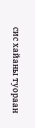сис хайаны туораан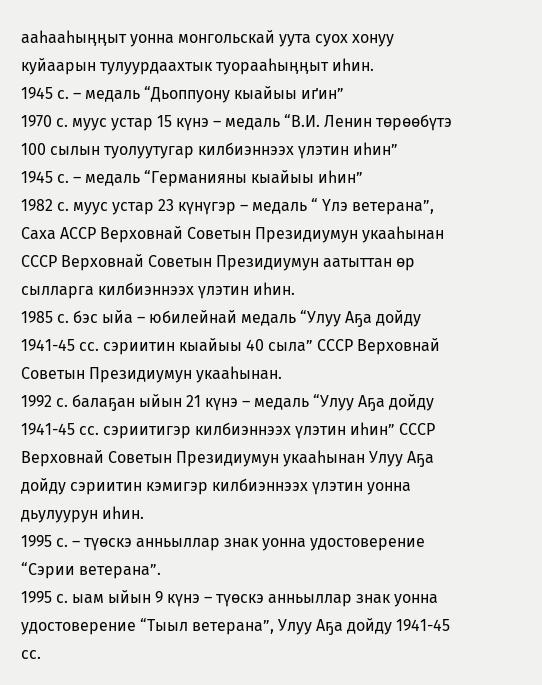ааһааһыӊӊыт уонна монгольскай уута суох хонуу куйаарын тулуурдаахтык туорааһыӊӊыт иһин.
1945 с. – медаль “Дьоппуону кыайыы иґин”
1970 с. муус устар 15 күнэ – медаль “В.И. Ленин төрөөбүтэ 100 сылын туолуутугар килбиэннээх үлэтин иһин”
1945 с. – медаль “Германияны кыайыы иһин”
1982 с. муус устар 23 күнүгэр – медаль “ Үлэ ветерана”, Саха АССР Верховнай Советын Президиумун укааһынан СССР Верховнай Советын Президиумун аатыттан өр сылларга килбиэннээх үлэтин иһин.
1985 с. бэс ыйа – юбилейнай медаль “Улуу Аҕа дойду 1941-45 сс. сэриитин кыайыы 40 сыла” СССР Верховнай Советын Президиумун укааһынан.
1992 с. балаҕан ыйын 21 күнэ – медаль “Улуу Аҕа дойду 1941-45 сс. сэриитигэр килбиэннээх үлэтин иһин” СССР Верховнай Советын Президиумун укааһынан Улуу Аҕа дойду сэриитин кэмигэр килбиэннээх үлэтин уонна дьулуурун иһин.
1995 с. – түөскэ анньыллар знак уонна удостоверение “Сэрии ветерана”.
1995 с. ыам ыйын 9 күнэ – түөскэ анньыллар знак уонна удостоверение “Тыыл ветерана”, Улуу Аҕа дойду 1941-45 сс.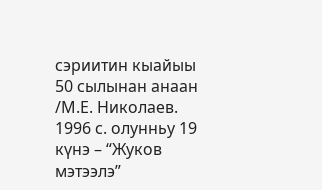сэриитин кыайыы 50 сылынан анаан /М.Е. Николаев.
1996 с. олунньу 19 күнэ – “Жуков мэтээлэ”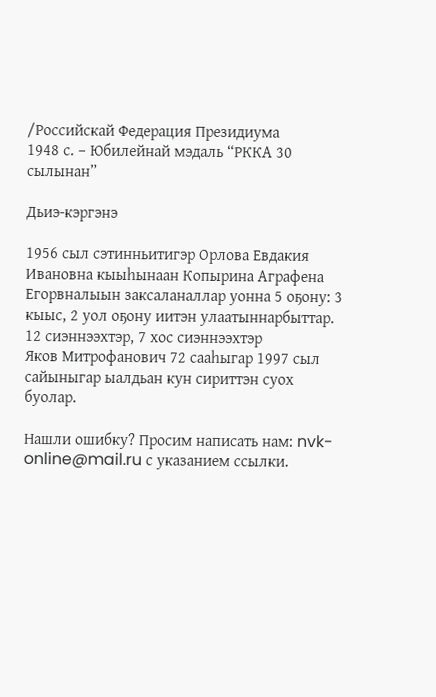/Российскай Федерация Президиума
1948 с. – Юбилейнай мэдаль “РККА 30 сылынан”

Дьиэ-кэргэнэ

1956 сыл сэтинньитигэр Орлова Евдакия Ивановна кыыһынаан Копырина Аграфена Егорвналыын заксаланаллар уонна 5 оҕону: 3 кыыс, 2 уол оҕону иитэн улаатыннарбыттар. 12 сиэннээхтэр, 7 хос сиэннээхтэр
Яков Митрофанович 72 сааһыгар 1997 сыл сайыныгар ыалдьан кун сириттэн суох буолар.

Нашли ошибку? Просим написать нам: nvk-online@mail.ru с указанием ссылки.